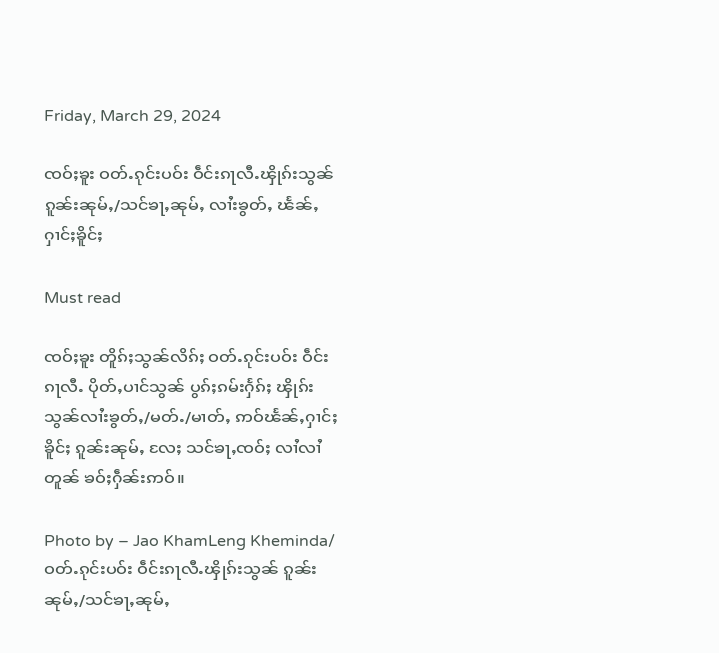Friday, March 29, 2024

ၸဝ်ႈၶူး ဝတ်ႉၵုင်းပဝ်း ဝဵင်းၵႃလီႉၾိုၵ်းသွၼ် ၵူၼ်းၼုမ်ႇ/သင်ၶႃႇၼုမ်ႇ လၢႆးၶွတ်ႇ ၽႅၼ်ႇႁၢင်ႈၶိူင်ႈ

Must read

ၸဝ်ႈၶူး တိူၵ်ႈသွၼ်လိၵ်ႈ ဝတ်ႉၵုင်းပဝ်း ဝဵင်းၵႃလီႉ ပိုတ်ႇပၢင်သွၼ် ပွၵ်ႈၵမ်းႁႅၵ်ႈ ၾိုၵ်းသွၼ်လၢႆးၶွတ်ႇ/မတ်ႉ/မၢတ်ႇ ဢဝ်ၽႅၼ်ႇႁၢင်ႈၶိူင်ႈ ၵူၼ်းၼုမ်ႇ လႄႈ သင်ၶႃႇၸဝ်ႈ လၢႆလၢႆတူၼ် ၶဝ်ႈႁဵၼ်းဢဝ်။

Photo by – Jao KhamLeng Kheminda/ ဝတ်ႉၵုင်းပဝ်း ဝဵင်းၵႃလီႉၾိုၵ်းသွၼ် ၵူၼ်းၼုမ်ႇ/သင်ၶႃႇၼုမ်ႇ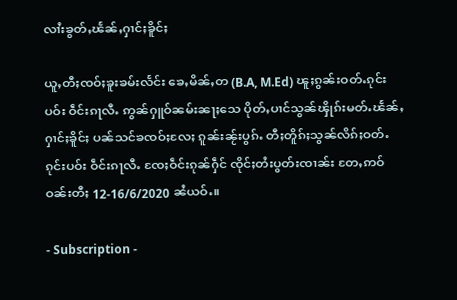လၢႆးၶွတ်ႇၽႅၼ်ႇႁၢင်ႈၶိူင်ႈ

ယူႇတီႈၸဝ်ႈၶူးၶမ်းလႅင်း ၶေႇမိၼ်ႇတ (B.A, M.Ed) ၽူႈၵွၼ်းဝတ်ႉၵုင်းပဝ်း ဝဵင်းၵႃလီႉ ဢွၼ်ႁူဝ်ၼမ်းၼႃႈသေ ပိုတ်ႇပၢင်သွၼ်ၾိုၵ်းမတ်ႉၽႅၼ်ႇႁၢင်ႈၶိူင်ႈ ပၼ်သင်ၶၸဝ်ႈလႄႈ ၵူၼ်းၼႂ်းပွၵ်ႉ တီႈတိူၵ်ႈသွၼ်လိၵ်ႈဝတ်ႉၵုင်းပဝ်း ဝဵင်းၵႃလီႉ ၸႄႈဝဵင်းၵုၼ်ႁဵင် ၸိုင်ႈတႆးပွတ်းၸၢၼ်း တႄႇဢဝ် ဝၼ်းတီႈ 12-16/6/2020 ၼႆယဝ်ႉ။

- Subscription -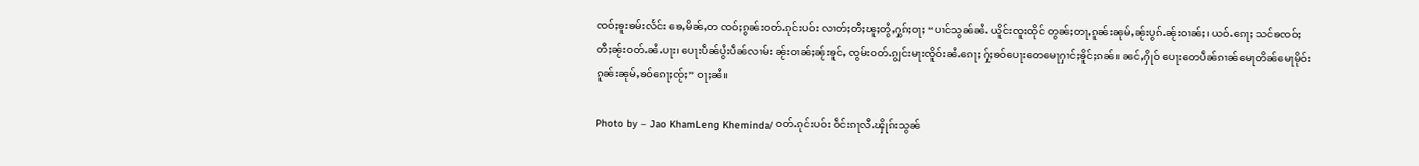ၸဝ်ႈၶူးၶမ်းလႅင်း ၶေႇမိၼ်ႇတ ၸဝ်ႈၵွၼ်းဝတ်ႉၵုင်းပဝ်း လၢတ်ႈတီႈၽူႈတွႆႇႁွၵ်ႈဝႃႈ “ပၢင်သွၼ်ၼႆႉ ယိူင်းၸူးထိုင် တွၼ်ႈတႃႇၵူၼ်းၼုမ်ႇၼႂ်းပွၵ်ႉၼႂ်းဝၢၼ်ႈ၊ ယဝ်ႉၵေႃႈ သင်ၶၸဝ်ႈတီႈၼႂ်းဝတ်ႉၼႆႉပႃး၊ ပေႃးပဵၼ်ပွႆးပဵၼ်လၢမ်း ၼႂ်းဝၢၼ်ႈၼႂ်းၶူင်ႇ ၸွမ်းဝတ်ႉၵျွင်းမႃးၸိူဝ်းၼႆႉၵေႃႈ ႁႂ်ႈၶဝ်ပေႃးတေမေႃႁၢင်ႈၶိူင်ႈၵၼ်။ ၼင်ႇႁိုဝ် ပေႃးတေပဵၼ်ၵၢၼ်မေႃတိၼ်မေႃမိုဝ်းၵူၼ်းၼုမ်ႇၶဝ်ၵေႃႈၸႂ်ႈ” ဝႃႈၼႆ။

Photo by – Jao KhamLeng Kheminda/ ဝတ်ႉၵုင်းပဝ်း ဝဵင်းၵႃလီႉၾိုၵ်းသွၼ်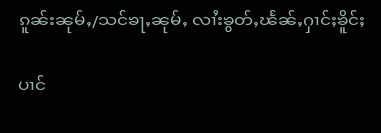ၵူၼ်းၼုမ်ႇ/သင်ၶႃႇၼုမ်ႇ လၢႆးၶွတ်ႇၽႅၼ်ႇႁၢင်ႈၶိူင်ႈ

ပၢင်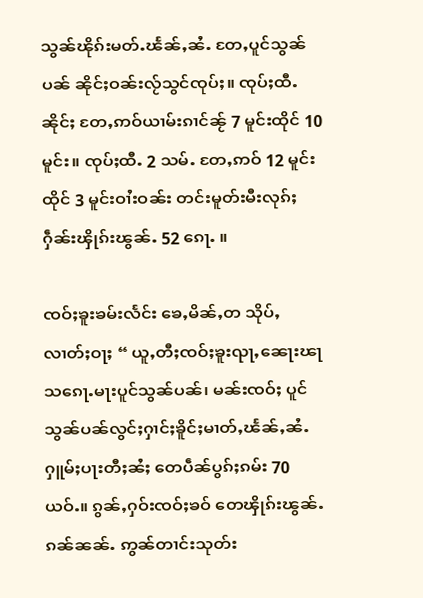သွၼ်ၽိုၵ်းမတ်ႉၽႅၼ်ႇၼႆႉ တႄႇပူင်သွၼ်ပၼ် ၼိုင်ႈဝၼ်းလႂ်သွင်ၸုပ်ႈ။ ၸုပ်ႈထီႉၼိုင်ႈ တႄႇဢဝ်ယၢမ်းၵၢင်ၼႂ် 7 မူင်းထိုင် 10 မူင်း။ ၸုပ်ႈထီႉ 2 သမ်ႉ တႄႇဢဝ် 12 မူင်းထိုင် 3 မူင်းဝၢႆးဝၼ်း တင်းမူတ်းမီးလုၵ်ႈႁဵၼ်းၾိုၵ်းၽွၼ်ႉ 52 ၵေႃႉ ။

ၸဝ်ႈၶူးၶမ်းလႅင်း ၶေႇမိၼ်ႇတ သိုပ်ႇလၢတ်ႈဝႃႈ “ ယူႇတီႈၸဝ်ႈၶူးၺႃႇၼေႃးၽႃသၵေႃႉမႃးပူင်သွၼ်ပၼ်၊ မၼ်းၸဝ်ႈ ပူင်သွၼ်ပၼ်လွင်ႈႁၢင်ႈၶိူင်ႈမၢတ်ႇၽႅၼ်ႇၼႆႉ ႁူမ်ႈပႃးတီႈၼႆႈ တေပဵၼ်ပွၵ်ႈၵမ်း 70 ယဝ်ႉ။ ၵွၼ်ႇႁဝ်းၸဝ်ႈၶဝ် တေၾိုၵ်းၽွၼ်ႉ ၵၼ်ၼၼ်ႉ ဢွၼ်တၢင်းသုတ်း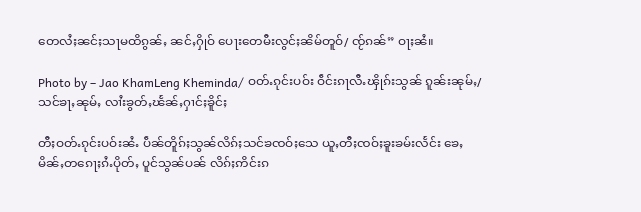တေလႆႈၼင်ႈသႃမထိၵွၼ်ႇ ၼင်ႇႁိုဝ် ပေႃးတေမီးလွင်ႈၼိမ်တူဝ်/ ၸႂ်ၵၼ်” ဝႃႈၼႆ။

Photo by – Jao KhamLeng Kheminda/ ဝတ်ႉၵုင်းပဝ်း ဝဵင်းၵႃလီႉၾိုၵ်းသွၼ် ၵူၼ်းၼုမ်ႇ/သင်ၶႃႇၼုမ်ႇ လၢႆးၶွတ်ႇၽႅၼ်ႇႁၢင်ႈၶိူင်ႈ

တီႈဝတ်ႉၵုင်းပဝ်းၼႆႉ ပဵၼ်တိူၵ်ႈသွၼ်လိၵ်ႈသင်ၶၸဝ်ႈသေ ယူႇတီႈၸဝ်ႈၶူးၶမ်းလႅင်း ၶေႇမိၼ်ႇတၵေႃႈၵႆႉပိုတ်ႇ ပူင်သွၼ်ပၼ် လိၵ်ႈဢိင်းၵ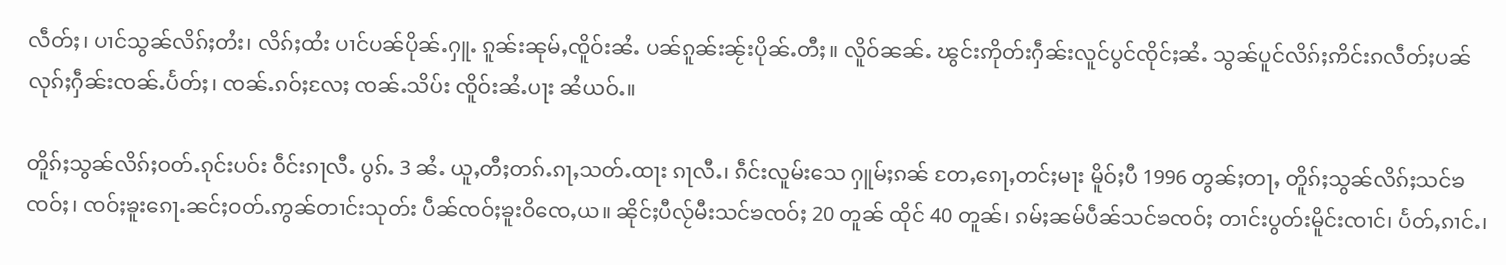လဵတ်ႈ၊ ပၢင်သွၼ်လိၵ်ႈတႆး၊ လိၵ်ႈထႆး ပၢင်ပၼ်ပိုၼ်ႉႁူႉ ၵူၼ်းၼုမ်ႇၸိူဝ်းၼႆႉ ပၼ်ၵူၼ်းၼႂ်းပိုၼ်ႉတီႈ။ လိူဝ်ၼၼ်ႉ ၽွင်းဢိုတ်းႁဵၼ်းလူင်ပွင်ၸိုင်ႈၼႆႉ သွၼ်ပူင်လိၵ်ႈဢိင်းၵလဵတ်ႈပၼ် လုၵ်ႈႁဵၼ်းၸၼ်ႉပႅတ်ႈ၊ ၸၼ်ႉၵဝ်ႈလႄႈ ၸၼ်ႉသိပ်း ၸိူဝ်းၼႆႉပႃး ၼႆယဝ်ႉ။

တိူၵ်ႈသွၼ်လိၵ်ႈဝတ်ႉၵုင်းပဝ်း ဝဵင်းၵႃလီႉ ပွၵ်ႉ 3 ၼႆႉ ယူႇတီႈတၵ်ႉၵႃႇသတ်ႉထႃး ၵႃလီႉ၊ ၵဵင်းလူမ်းသေ ႁူမ်ႈၵၼ် တႄႇၵေႃႇတင်ႈမႃး မိူဝ်ႈပီ 1996 တွၼ်ႈတႃႇ တိူၵ်ႈသွၼ်လိၵ်ႈသင်ၶၸဝ်ႈ၊ ၸဝ်ႈၶူးၵေႃႉၼင်ႈဝတ်ႉဢွၼ်တၢင်းသုတ်း ပဵၼ်ၸဝ်ႈၶူးဝိၸေႇယ။ ၼိုင်ႈပီလႂ်မီးသင်ၶၸဝ်ႈ 20 တူၼ် ထိုင် 40 တူၼ်၊ ၵမ်ႈၼမ်ပဵၼ်သင်ၶၸဝ်ႈ တၢင်းပွတ်းမိူင်းၸၢင်၊ ပႅတ်ႇၵၢင်ႉ၊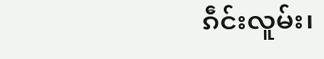ၵဵင်းလူမ်း၊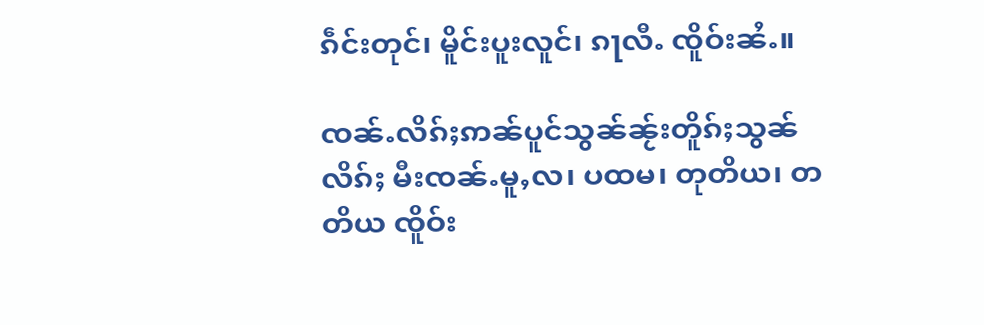ၵဵင်းတုင်၊ မိူင်းပူးလူင်၊ ၵႃလီႉ ၸိူဝ်းၼႆႉ။

ၸၼ်ႉလိၵ်ႈဢၼ်ပူင်သွၼ်ၼႂ်းတိူၵ်ႈသွၼ်လိၵ်ႈ မီးၸၼ်ႉမူႇလ၊ ပထမ၊ တုတိယ၊ တတိယ ၸိူဝ်း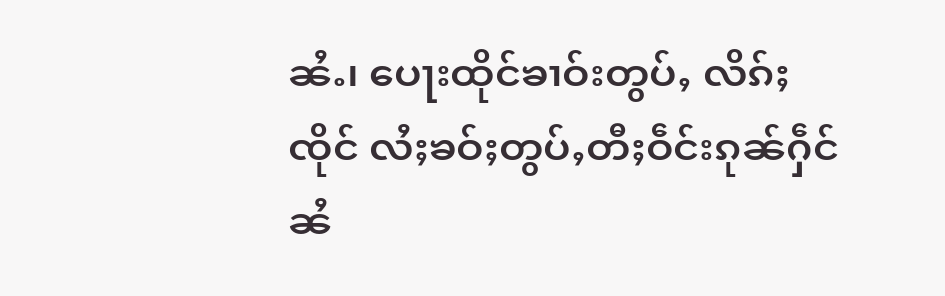ၼႆႉ၊ ပေႃးထိုင်ၶၢဝ်းတွပ်ႇ လိၵ်ႈ ၸိုင် လႆႈၶဝ်ႈတွပ်ႇတီႈဝဵင်းၵုၼ်ႁဵင် ၼႆ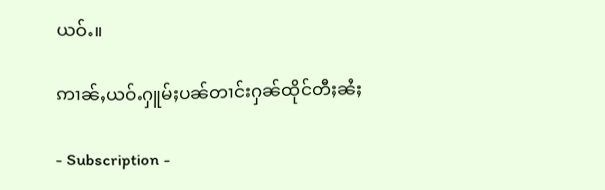ယဝ်ႉ။

ဢၢၼ်ႇယဝ်ႉႁူမ်ႈပၼ်တၢင်းႁၼ်ထိုင်တီႈၼႆႈ

- Subscription -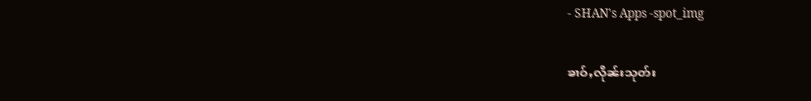- SHAN's Apps -spot_img

ၶၢဝ်ႇလိုၼ်းသုတ်း